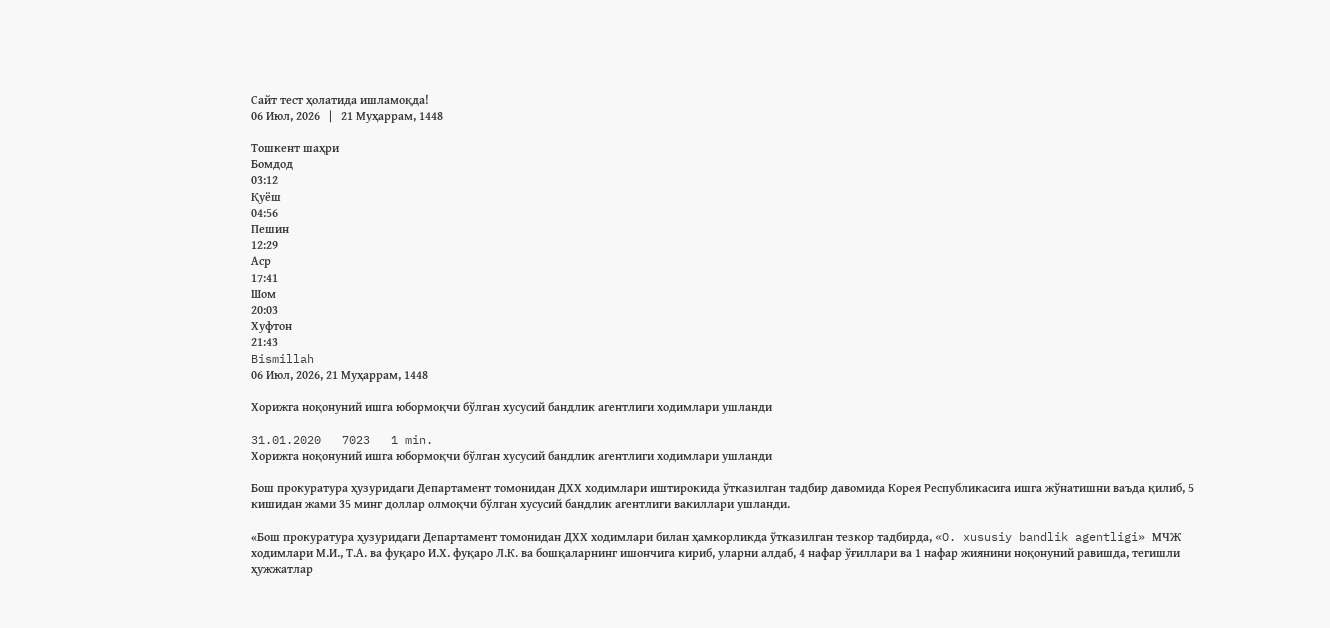Сайт тест ҳолатида ишламоқда!
06 Июл, 2026   |   21 Муҳаррам, 1448

Тошкент шаҳри
Бомдод
03:12
Қуёш
04:56
Пешин
12:29
Аср
17:41
Шом
20:03
Хуфтон
21:43
Bismillah
06 Июл, 2026, 21 Муҳаррам, 1448

Хорижга ноқонуний ишга юбормоқчи бўлган хусусий бандлик агентлиги ходимлари ушланди

31.01.2020   7023   1 min.
Хорижга ноқонуний ишга юбормоқчи бўлган хусусий бандлик агентлиги ходимлари ушланди

Бош прокуратура ҳузуридаги Департамент томонидан ДХХ ходимлари иштирокида ўтказилган тадбир давомида Корея Республикасига ишга жўнатишни ваъда қилиб, 5 кишидан жами 35 минг доллар олмоқчи бўлган хусусий бандлик агентлиги вакиллари ушланди.

«Бош прокуратура ҳузуридаги Департамент томонидан ДХХ ходимлари билан ҳамкорликда ўтказилган тезкор тадбирда, «O. xususiy bandlik agentligi» МЧЖ ходимлари М.И., Т.А. ва фуқаро И.Х. фуқаро Л.К. ва бошқаларнинг ишончига кириб, уларни алдаб, 4 нафар ўғиллари ва 1 нафар жиянини ноқонуний равишда, тегишли ҳужжатлар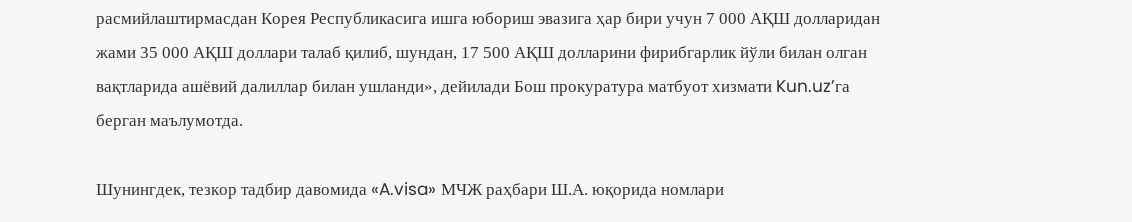расмийлаштирмасдан Корея Республикасига ишга юбориш эвазига ҳар бири учун 7 000 АҚШ долларидан жами 35 000 АҚШ доллари талаб қилиб, шундан, 17 500 АҚШ долларини фирибгарлик йўли билан олган вақтларида ашёвий далиллар билан ушланди», дейилади Бош прокуратура матбуот хизмати Kun.uz’га берган маълумотда.

Шунингдек, тезкор тадбир давомида «A.visa» МЧЖ раҳбари Ш.А. юқорида номлари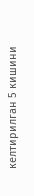келтирилган 5 кишини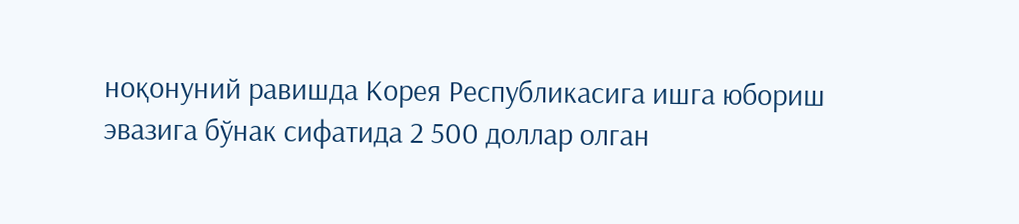ноқонуний равишда Корея Республикасига ишга юбориш эвазига бўнак сифатида 2 500 доллар олган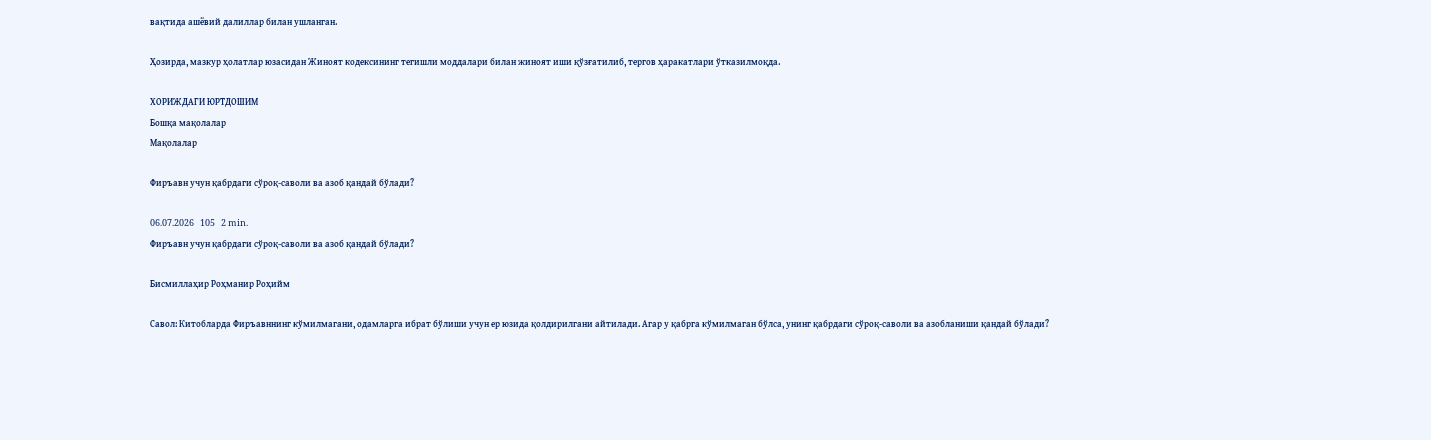вақтида ашёвий далиллар билан ушланган.

Ҳозирда, мазкур ҳолатлар юзасидан Жиноят кодексининг тегишли моддалари билан жиноят иши қўзғатилиб, тергов ҳаракатлари ўтказилмоқда.

ХОРИЖДАГИ ЮРТДОШИМ
Бошқа мақолалар
Мақолалар

Фиръавн учун қабрдаги сўроқ-саволи ва азоб қандай бўлади?

06.07.2026   105   2 min.
Фиръавн учун қабрдаги сўроқ-саволи ва азоб қандай бўлади?

Бисмиллаҳир Роҳманир Роҳийм

Савол: Китобларда Фиръавннинг кўмилмагани, одамларга ибрат бўлиши учун ер юзида қолдирилгани айтилади. Агар у қабрга кўмилмаган бўлса, унинг қабрдаги сўроқ-саволи ва азобланиши қандай бўлади?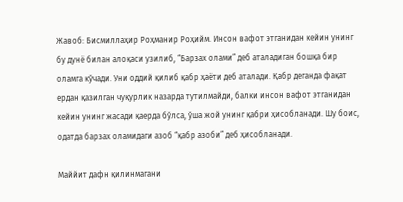Жавоб: Бисмиллаҳир Роҳманир Роҳийм. Инсон вафот этганидан кейин унинг бу дунё билан алоқаси узилиб, “Барзах олами” деб аталадиган бошқа бир оламга кўчади. Уни оддий қилиб қабр ҳаёти деб аталади. Қабр деганда фақат ердан қазилган чуқурлик назарда тутилмайди, балки инсон вафот этганидан кейин унинг жасади қаерда бўлса, ўша жой унинг қабри ҳисобланади. Шу боис, одатда барзах оламидаги азоб “қабр азоби” деб ҳисобланади.

Маййит дафн қилинмагани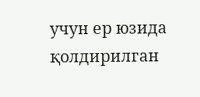учун ер юзида қолдирилган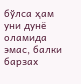бўлса ҳам уни дунё оламида эмас, балки барзах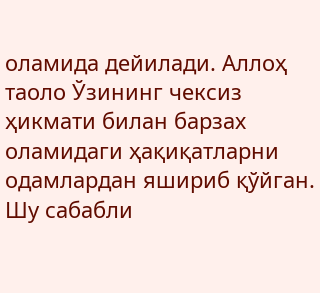оламида дейилади. Аллоҳ таоло Ўзининг чексиз ҳикмати билан барзах оламидаги ҳақиқатларни одамлардан яшириб қўйган. Шу сабабли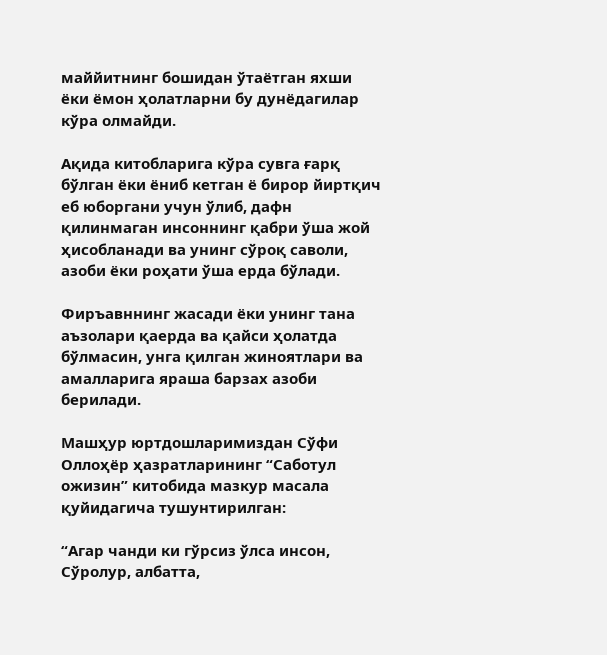маййитнинг бошидан ўтаётган яхши ёки ёмон ҳолатларни бу дунёдагилар кўра олмайди.

Ақида китобларига кўра сувга ғарқ бўлган ёки ёниб кетган ё бирор йиртқич еб юборгани учун ўлиб, дафн қилинмаган инсоннинг қабри ўша жой ҳисобланади ва унинг сўроқ саволи, азоби ёки роҳати ўша ерда бўлади.

Фиръавннинг жасади ёки унинг тана аъзолари қаерда ва қайси ҳолатда бўлмасин, унга қилган жиноятлари ва амалларига яраша барзах азоби берилади.

Машҳур юртдошларимиздан Сўфи Оллоҳёр ҳазратларининг “Саботул ожизин” китобида мазкур масала қуйидагича тушунтирилган:

“Агар чанди ки гўрсиз ўлса инсон, Сўролур, албатта,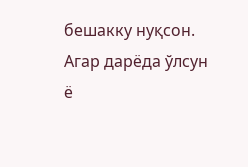бешакку нуқсон.
Агар дарёда ўлсун ё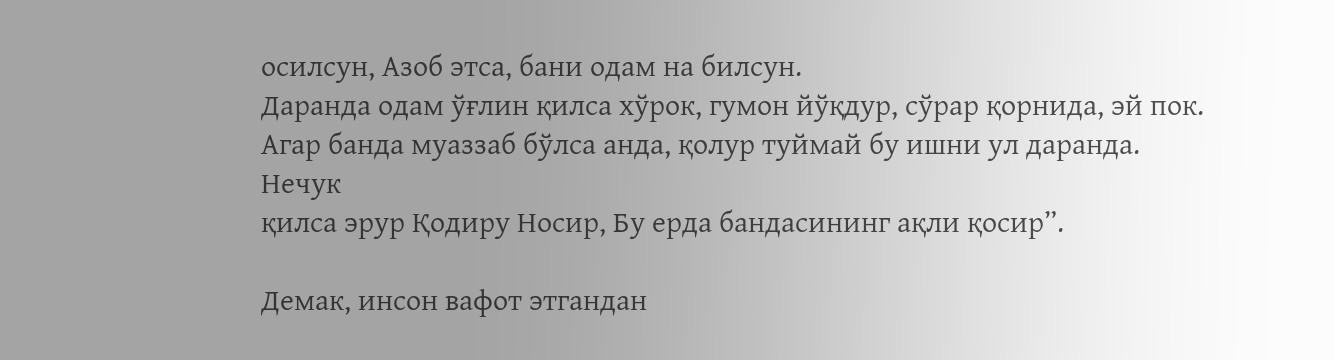осилсун, Азоб этса, бани одам на билсун.
Даранда одам ўғлин қилса хўрок, гумон йўқдур, сўрар қорнида, эй пок.
Агар банда муаззаб бўлса анда, қолур туймай бу ишни ул даранда.
Нечук
қилса эрур Қодиру Носир, Бу ерда бандасининг ақли қосир”.

Демак, инсон вафот этгандан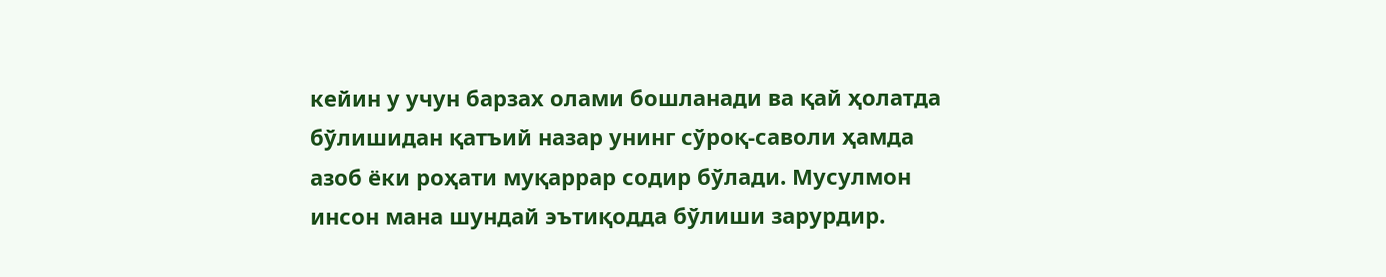кейин у учун барзах олами бошланади ва қай ҳолатда бўлишидан қатъий назар унинг сўроқ-саволи ҳамда азоб ёки роҳати муқаррар содир бўлади. Мусулмон инсон мана шундай эътиқодда бўлиши зарурдир.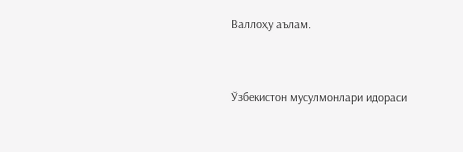Валлоҳу аълам.


Ўзбекистон мусулмонлари идораси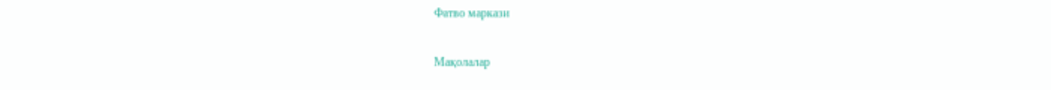Фатво маркази

Мақолалар